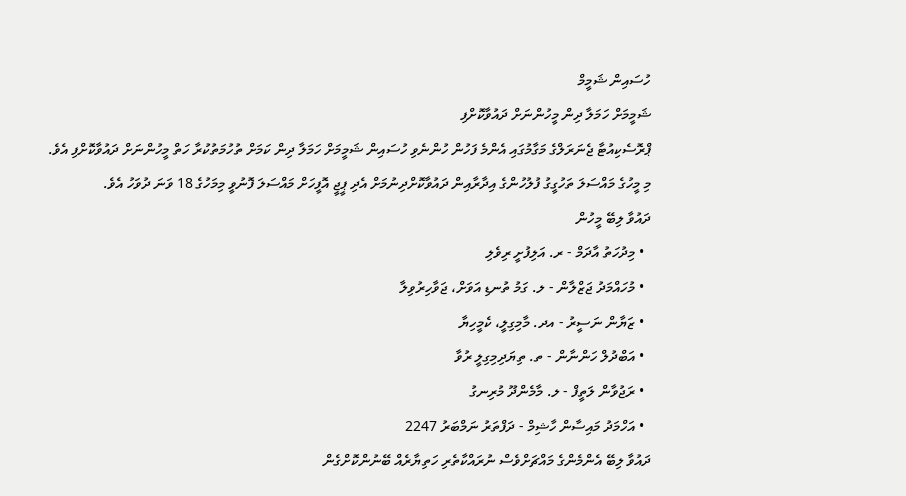ހުސައިން ޝަމީމް
ޝަމީމަށް ހަމަލާ ދިން މީހުންނަށް ދައުވާކޮށްފި
ޕްރޮސެކިއުޓާ ޖެނަރަލްގެ މަގާމުގައި އެންމެ ފަހުން ހުންނެވި ހުސައިން ޝަމީމަށް ހަމަލާ ދިން ކަމަށް ތުހުމަތުކުރާ ހަތް މީހުންނަށް ދައުވާކޮށްފި އެވެ.
މި މީހުގެ މައްސަލަ ތަހުގީގު ފުލުހުންގެ އިދާރާއިން ދައުވާކޮށްދިނުމަށް އެދި ޕީޖީ އޮފީހަށް މައްސަލަ ފޮނުވީ މިމަހުގެ 18 ވަނަ ދުވަހު އެވެ.
ދައުވާ ލިބޭ މީހުން
  • މިދުހަތު އާދަމް - ރ. އަލިފުށީ ރިވެލި
  • މުހައްމަދު ޖަޒްލާން - ލ. ގަމު ތުނޑި އަވަށް، ޖަވާހިރުވިލާ
  • ޒަޔާން ނަސީރު - އދ. މާމިގިލީ، ކެމީހިޔާ
  • އަބްދުލް ހަންނާން - ތ. ތިޔަދިމިގިލީ ރުވާ
  • ރަޖުވާން ލަތީފް - ލ. މާމެންދޫ މުރިނގު
  • އަހްމަދު މައިސާން ހާޝިމް - ދަފްތަރު ނަމްބަރު 2247
ދައުވާ ލިބޭ އެންމެންގެ މައްޗަށްވެސް ނުރައްކާތެރި ހަތިޔާރެއް ބޭނުންކޮށްގެން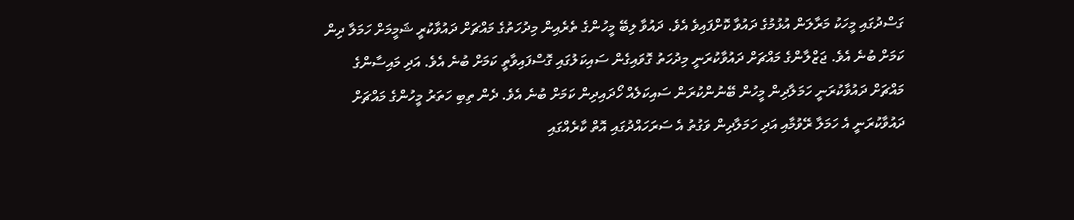ގަސްދުގައި މީހަކު މަރާލަން އުޅުމުގެ ދައުވާ ކޮށްފައިވެ އެވެ. ދައުވާ ލިބޭ މީހުންގެ ތެރެއިން މިދުހަތުގެ މައްޗަށް ދައުވާކުރީ ޝަމީމަށް ހަމަލާ ދިން ކަމަށް ބުނެ އެވެ. ޖަޒްލާންގެ މައްޗަށް ދައުވާކުރަނީ މިދުހަތު ގޮވައިގެން ސައިކަލުގައި ގޮސްފައިވާތީ ކަމަށް ބުނެ އެވެ. އަދި މައިސާންގެ މައްޗަށް ދައުވާކުރަނީ ހަމަލާދިން މީހުން ބޭނުންކުރަން ސައިކަލެއް ހޯދައިދިން ކަމަށް ބުނެ އެވެ. ދެން ތިބި ހަތަރު މީހުންގެ މައްޗަށް ދައުވާކުރަނީ އެ ހަމަލާ ރޭވުމާއި އަދި ހަމަލާދިން ވަގުތު އެ ސަރަހައްދުގައި އޮތް ކާރެއްގައި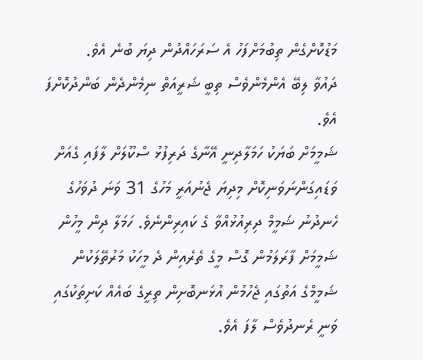މަޑުކޮށްގެން ތިބުމަށްފަހު އެ ސަރަހައްދުން ދިޔަ ބުނެ އެވެ.
ދައުވާ ލިބޭ އެންމެންވެސް ތިބީ ޝަރީއަތް ނިމެންދެން ބަންދުކޮށްފަ އެވެ.
ޝަމީމަށް ބަޔަކު ހަމަލާދިނީ އޭނާގެ ދަރިފުޅު ސްކޫލަށް ލާފައި ގެއަށް ވަޑައިގަންނަވަނިކޮށް މިދިޔަ ޖެނުއަރީ މަހުގެ 31 ވަނަ ދުވަހުގެ ހެނދުނު ޝަމީމް ދިރިއުޅުއްވާ ގެ ކައިރިންނެވެ. ހަމަލާ ދިން މީހުން ޝަމީމަށް ފާރަލަމުން ގޮސް މީގެ ތެރެއިން ދެ މީހަކު މަރުތޭލަކުން ޝަމީމްގެ އަތުގައި ޖެހުމުން އުޅަނބޮށިން ތިރީގެ ބައެއް ކަށިތަކުގައި ވަނީ ރެނދުވެސް ލާފަ އެވެ.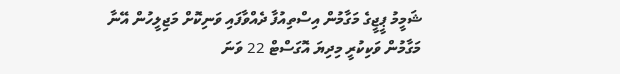ޝަމީމު ޕީޖީގެ މަގާމުން އިސްތިއުފާ ދެއްވާފައި ވަނިކޮށް މަޖިލީހުން އޭނާ މަގާމުން ވަކިކުރީ މިދިޔަ އޮގަސްޓް 22 ވަނަ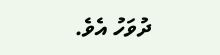ދުވަހު އެވެ.